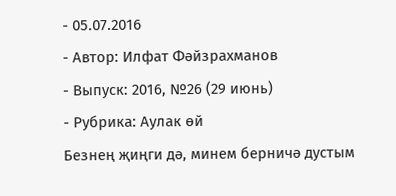- 05.07.2016
- Автор: Илфат Фәйзрахманов
- Выпуск: 2016, №26 (29 июнь)
- Рубрика: Аулак өй
Безнең җиңги дә, минем берничә дустым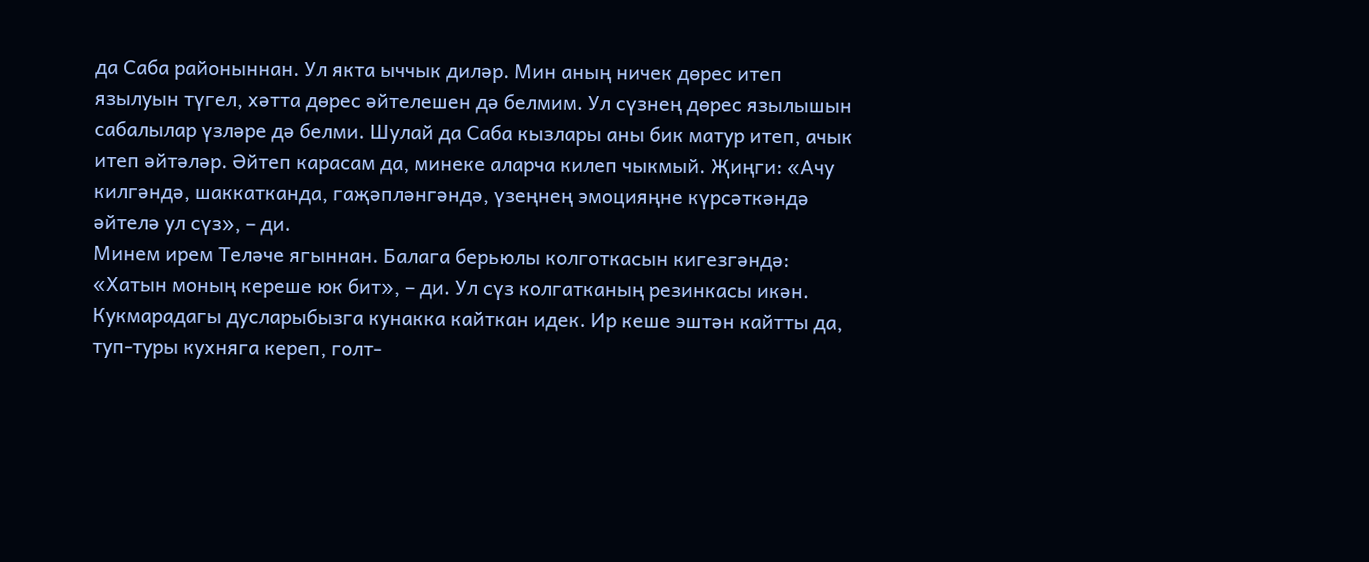да Саба районыннан. Ул якта ыччык диләр. Мин аның ничек дөрес итеп язылуын түгел, хәтта дөрес әйтелешен дә белмим. Ул сүзнең дөрес язылышын сабалылар үзләре дә белми. Шулай да Саба кызлары аны бик матур итеп, ачык итеп әйтәләр. Әйтеп карасам да, минеке аларча килеп чыкмый. Җиңги: «Ачу килгәндә, шаккатканда, гаҗәпләнгәндә, үзеңнең эмоцияңне күрсәткәндә әйтелә ул сүз», – ди.
Минем ирем Теләче ягыннан. Балага берьюлы колготкасын кигезгәндә: «Хатын моның кереше юк бит», – ди. Ул сүз колгатканың резинкасы икән.
Кукмарадагы дусларыбызга кунакка кайткан идек. Ир кеше эштән кайтты да, туп-туры кухняга кереп, голт-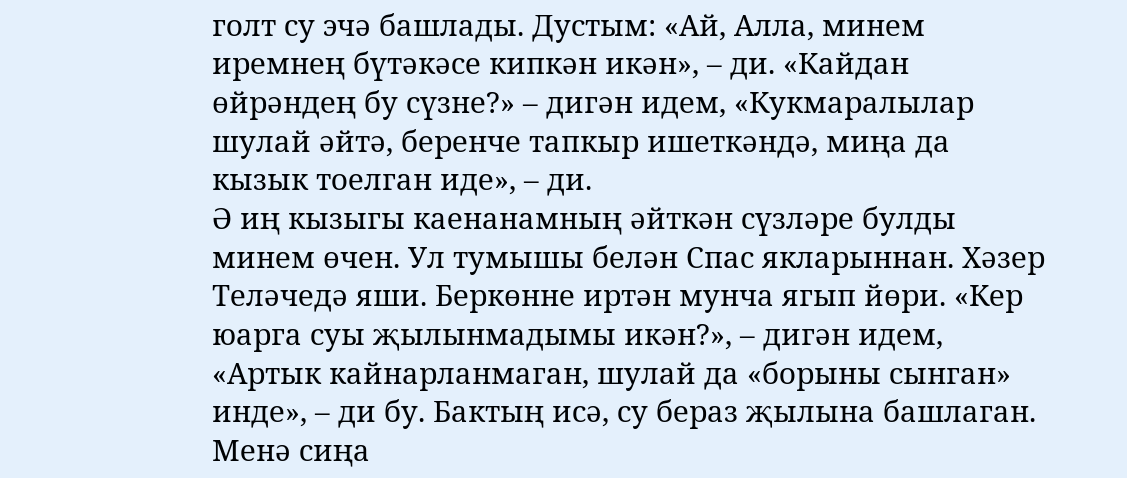голт су эчә башлады. Дустым: «Ай, Алла, минем иремнең бүтәкәсе кипкән икән», – ди. «Кайдан өйрәндең бу сүзне?» – дигән идем, «Кукмаралылар шулай әйтә, беренче тапкыр ишеткәндә, миңа да кызык тоелган иде», – ди.
Ә иң кызыгы каенанамның әйткән сүзләре булды минем өчен. Ул тумышы белән Спас якларыннан. Хәзер Теләчедә яши. Беркөнне иртән мунча ягып йөри. «Кер юарга суы җылынмадымы икән?», – дигән идем, «Артык кайнарланмаган, шулай да «борыны сынган» инде», – ди бу. Бактың исә, су бераз җылына башлаган. Менә сиңа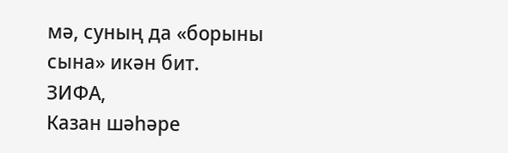мә, суның да «борыны сына» икән бит.
ЗИФА,
Казан шәһәре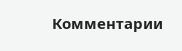Комментарии